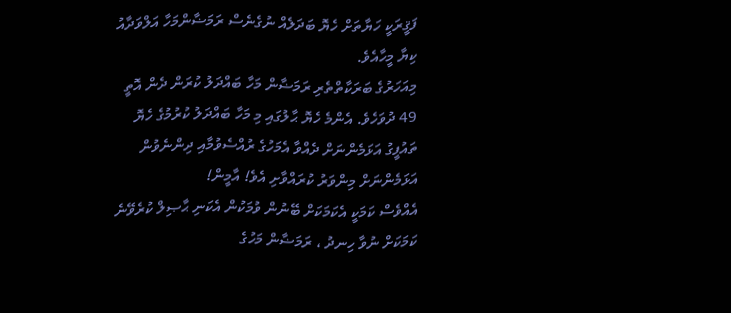ފަޤީރަކީ ހަޔާތަށް ހެޔޮ ބަދަލެއް ނުގެނެސް ރަމަޟާންމަހާ އަލްވަދާއު ކިޔާ މީހާއެވެ.
މިއަހަރުގެ ބަރަކާތްތެރި ރަމަޟާން މަހާ ބައްދަލު ކުރަން ދެން އޮތީ 49 ދުވަހެވެ. އެންމެ ހެޔޮ ޙާލުގައި މި މަހާ ބައްދަލު ކުރުމުގެ ހެޔޮ ތައުފީގު އަޅަމެންނަށް ދެއްވާ އެމަހުގެ ރުއްސެވުމާއި ދިންނެވުން އަޅަމެންނަށް މިންވަރު ކުރައްވާށި އެވެ! އާމީން!
އެއްވެސް ކަމަކީ އެކަމަކަށް ބޭނުން ވުމަކުން އެކަނި ޙާޞިލް ކުރެވޭނެ ކަމަކަށް ނުވާ ހިނދު ، ރަމަޟާން މަހުގެ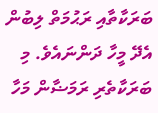ބަރަކާތާއި ރަޙުމަތް ލިބުން އެދޭ މީހާ ދަންނައެވެ. މި ބަރަކާތެރި ރަމަޟާން މަހާ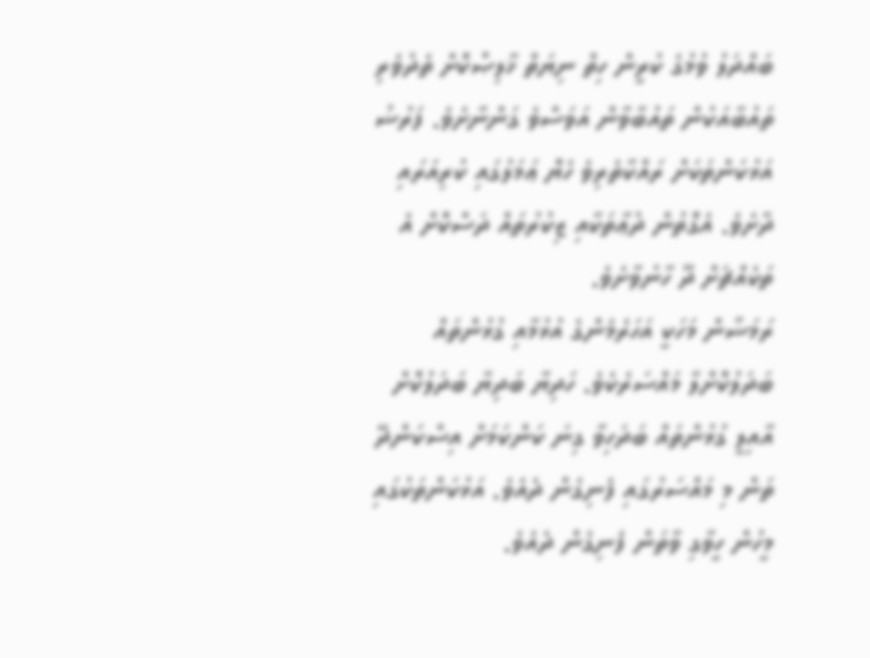ބައްދަލު ވުމުގެ ކުރީން ހިތް ނިޔަތް ޚާލިޞްކޮށް ތެދުވެރި ތައުބާއަކުން ތައުބާވާން އަވަސްވެ ގަންނާށެވެ. ފަރުޟު އަޅުކަންތަކަށް ރައްކާތެރިވެ ހެޔޮ ޢަމަލުގައި ކުރިއަރައި ދާށެވެ. އެގޮތުން ދުޢާތަކާއި ޒިކުރުތައް ދަސްކޮށް އެ ތަކެއްޗަށް ދޫ ހާނުވާށެވެ.
ރަމަޟާން މަހަކީ އަހަރެމެންގެ އުޅުމާއި ގުޅުންތައް ބަދަލުކޮށްލާ މައްސަރެކެވެ. ހަދިޔާ ބަދިޔާ ބަދަލުކޮށް އާއިލީ ގުޅުންތައް ބަދަހިވާ ގިނަ ކަންކަމަށް އިސްކަންދޭ ތަން މި މައްސަރުގައި ފެނިގެން ދެއެވެ. އަޅުކަންތަކުގައި މީހުން ހީވާގި ވާތަން ފެނިގެން ދެއެވެ.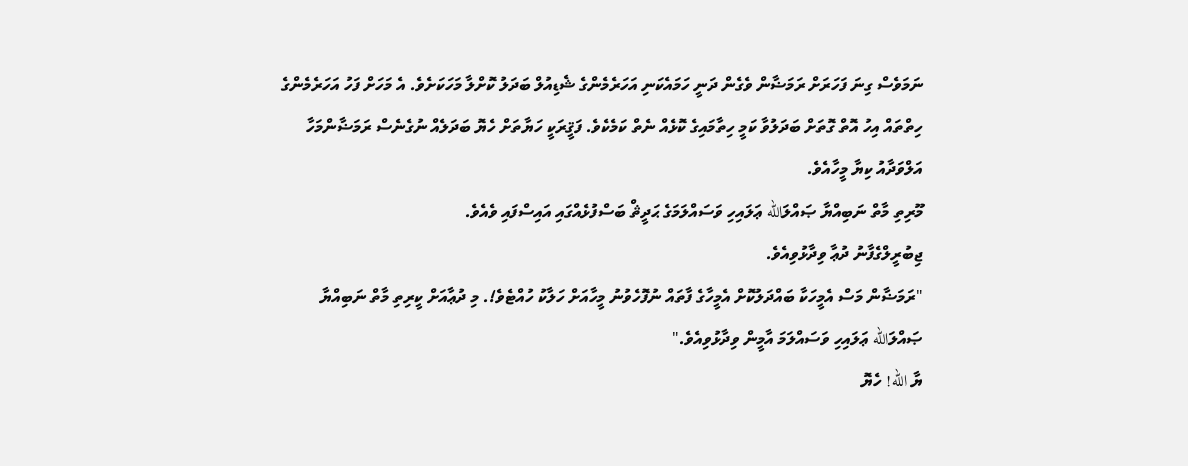ނަމަވެސް ގިނަ ފަހަރަށް ރަމަޟާން ވެގެން ދަނީ ހަމައެކަނި އަހަރެމެންގެ ޝެޑިއުލް ބަދަލު ކޮށްލާ މަހަކަށެވެ. އެ މަހަށް ފަހު އަހަރެމެންގެ ހިތްތައް އިހު އޮތް ގޮތަށް ބަދަލުވާ ކަމީ ހިތާމައިގެ ކޮޅެއް ނެތް ކަމެކެވެ. ފަޤީރަކީ ހަޔާތަށް ހެޔޮ ބަދަލެއް ނުގެނެސް ރަމަޟާންމަހާ އަލްވަދާއު ކިޔާ މީހާއެވެ.
މޫރިތި މާތް ނަބިއްޔާ ޞައްލަالله ޢަލައިހި ވަސައްލަމަގެ ޙަދީޘް ބަސްފުޅެއްގައި އައިސްފައި ވެއެވެ.
ޖިބުރީލްގެފާނު ދުޢާ ވިދާޅުވިއެވެ.
"ރަމަޟާން މަސް އެމީހަކާ ބައްދަލުކޮށް އެމީހާގެ ފާތައް ނުފޮހެވުނު މީހާއަށް ހަލާކު ހުއްޓެވެ!. މި ދުޢާއަށް ކީރިތި މާތް ނަބިއްޔާ ޞައްލަالله ޢަލައިހި ވަސައްލަމަ އާމީން ވިދާޅުވިއެވެ."
ޔާ الله! ހެޔޮ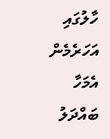ހާލުގައި އަހަރެމެން އެމަހާ ބައްދަލު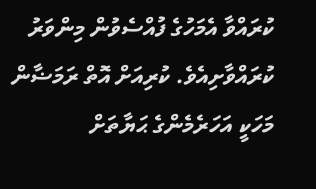ކުރައްވާ އެމަހުގެ ފުއްސެވުން މިންވަރު ކުރައްވާށިއެވެ. ކުރިއަށް އޮތް ރަމަޟާން މަހަކީ އަހަރެމެންގެ ޙަޔާތަށް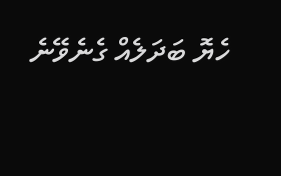ހެޔޮ ބަދަލެއް ގެނެވޭނެ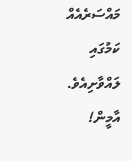މައްސަރެއެއް ކަމުގައި ލައްވާށިއެވެ. އާމީން!